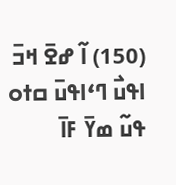(150) ߊ߬ ߝߐ߫ ߞߏ߫ ߊߟߎ߯ ߣߵߊߟߎ߫ ߛߙߋ ߟߎ߬ ߘߌ߫ ߓߊ߫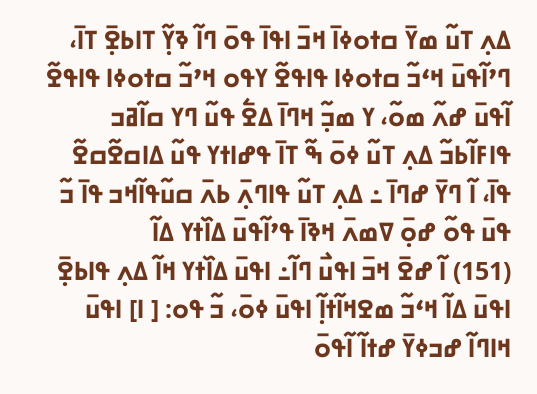ߡߍ߲ ߠߎ߬ ߘߌ߫ ߛߙߋߦߊ߫ ߞߏ߫ ߊߟߊ߫ ߟߋ߫ ߣߊ߬ ߢߌ߲߬ ߠߊߕߐ߲߫ ߠߊ߫، ߣߴߊ߬ߟߎ߫ ߞߵߏ߬ ߛߙߋߦߊ ߟߊߟߐ߬ ߌߟߋ ߞߴߏ߬ ߛߙߋߦߊ ߟߊߟߐ߬ ߊ߬ߟߎ߫ ߝߍ߬ ߘߋ߬، ߌ ߘߏ߲߬ ߞߣߊ߫ ߡߐ߱ ߟߎ߬ ߣߌ ߛߊ߬ߥߏ ߟߊߓߊ߬ߕߏ߬ ߡߍ߲ ߠߎ߬ ߦߋ߫ ߒ߬ ߠߊ߫ ߟߝߊߙߌ ߟߎ߬ ߡߊߛߐ߬ߛߐ߬ ߟߊ߫، ߊ߬ ߣߌ߫ ߝߣߊ߫ ߸ ߡߍ߲ ߠߎ߬ ߟߊߣߍ߲߫ ߕߍ߫ ߛߎ߬ߟߊ߬ߞߏ ߟߊ߫ ߏ߬ ߟߎ߫ ߟߋ߬ ߝߋ߲߫ ߜߘߍ߫ ߞߢߊ߫ ߟߴߊ߬ߟߎ߫ ߡߊ߰ߙߌ ߡߊ߬
(151) ߊ߬ ߝߐ߫ ߞߏ߫ ߊߟߎ߯ ߣߊ߬߸ ߊߟߎ߫ ߡߊ߰ߙߌ ߞߊ߬ ߡߍ߲ ߟߊߕߐ߲߫ ߊߟߎ߫ ߡߊ߬ ߞߵߏ߬ ߘߐߞߊ߬ߙߊ߲߬ ߊߟߎ߫ ߦߋ߫، ߏ߬ ߟߋ: [ ߊ] ߊߟߎ߫ ߞߊߣߊ߬ ߝߏߦߌ߫ ߝߙߊ߬ ߊ߬ߟߋ߫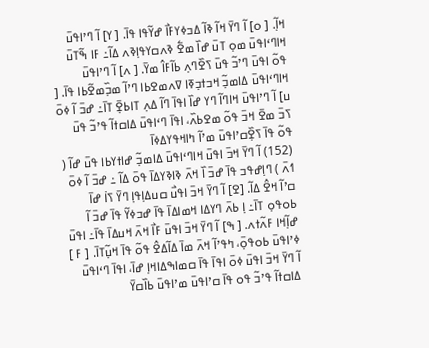ߞߊ߲߬. [ ߋ] ߊ߬ ߣߌ߫ ߞߊ߬ ߢߊ߬ ߡߏߦߌߓߊ߯ ߝߌ߬ߟߊ ߟߊ߫. [ ߌ] ߊ߬ ߣߴߊߟߎ߫ ߞߊߣߵߊߟߎ߫ ߘߋ߲ ߠߎ߫ ߝߊ߰ ߘߐ߱ ߢߍߛߌߟߊ߲ߢߍ ߡߊ߬߸ ߓߊ ߒ߬ߠߎ߫ ߟߋ߬ ߊߟߎ߫ ߣߴߏ߬ ߟߎ߫ ߖߐ߰ߣߍ߲ ߕߊ߬ߓߊ߮ ߘߌ߫. [ ߍ] ߊ߬ ߣߴߊߟߎ߫ ߞߊߣߵߊߟߎ߫ ߡߊߘߏ߲߬ ߞߏߙߏ߲ߧߊ ߜߍߘߐߕߊ ߣߴߊ߬ ߘߏ߲߰ߘߐ߬ߕߊ ߟߊ߫. [ ߎ] ߊ߬ ߣߴߊߟߎ߫ ߞߊߣߊ߬ ߣߌ ߝߊ߰ ߊߟߊ߫ ߣߊ߬ ߡߍ߲ ߠߊߕߐ߲߫ ߠߊ߫߸ ߝߏ߫ ߊ߬ ߦߋ߫ ߖߏ߫ ߘߐ߫ ߞߏ߫ ߟߋ߬ ߘߐߕߍ߰، ߊߟߊ߫ ߣߵߊߟߎ߫ ߡߊߛߙߊ߬ ߟߴߏ߬ ߟߎ߫ ߟߋ߬ ߟߊ߫ ߖߐ߲߰ߛߴߊߟߎ߫ ߘߴߊ߬ ߤߊߞߟߌߡߦߊ߫
(152) ߊ߬ ߣߌ߫ ߞߏ߫ ߊߟߎ߫ ߞߊߣߵߊߟߎ߫ ߡߊߘߏ߲߬ ߝߊߙߌߕߊ ߟߎ߫ ߝߊ߬ ( ߗߍ߫ ) ߣߊ߲ߝߟߏ ߟߊ߫ ߝߏ߫ ߊ߰ ߞߍ߫ ߢߊߢߌߡߊ߫ ߟߋ߫ ߡߊ߬ ߸ ߝߏ߫ ߊ߬ ߦߋ߫ ߛߴߊ߬ ߞߐ߮ ߡߊ߬. [ߐ] ߊ߬ ߣߌ߫ ߞߏ߫ ߊߟߎ߯ ߛߎߡߊ߲ߟߊ߲ ߣߌ߫ ߖߊ߭ ߝߊ߫ ߕߋߟߋ߲ ߠߊ߫߸ ߊ߲ ߕߍ߫ ߣߌߡߊ ߞߘߊߡߊ߫ ߟߊ߫ ߝߏߦߌ߬ ߟߊ߫ ߝߏ߫ ߊ߬ ߝߊ߲߬ߞߊ ߓߍ߬ߙߍ. [ ߒ] ߊ߬ ߣߌ߫ ߞߏ߫ ߊߟߎ߫ ߓߊ߯ ߞߍ߫ ߞߎߡߊ߫ ߟߊ߫߸ ߊߟߎ߫ ߦߴߊߟߎ߫ ߕߋߟߋ߲߫، ߤߟߴߊ߬ ߞߍ߫ ߘߊ߫ ߡߊ߬ߡߐ߮ ߟߋ߬ ߟߊ߫ ߞߎ߲߬ߠߊ߫. [ ߓ ] ߊ߬ ߣߌ߫ ߞߏ߫ ߊߟߎ߫ ߦߋ߫ ߊߟߊ߫ ߟߊ߫ ߛߘߊߒߡߊߞߊ߲ ߝߊ߫، ߊߟߊ߫ ߣߵߊߟߎ߫ ߡߊߛߙߊ߬ ߟߴߏ߬ ߟߋ ߟߊ߫ ߛߴߊߟߎ߫ ߘߴߊߟߎ߫ ߕߊ߰ߛߌ߫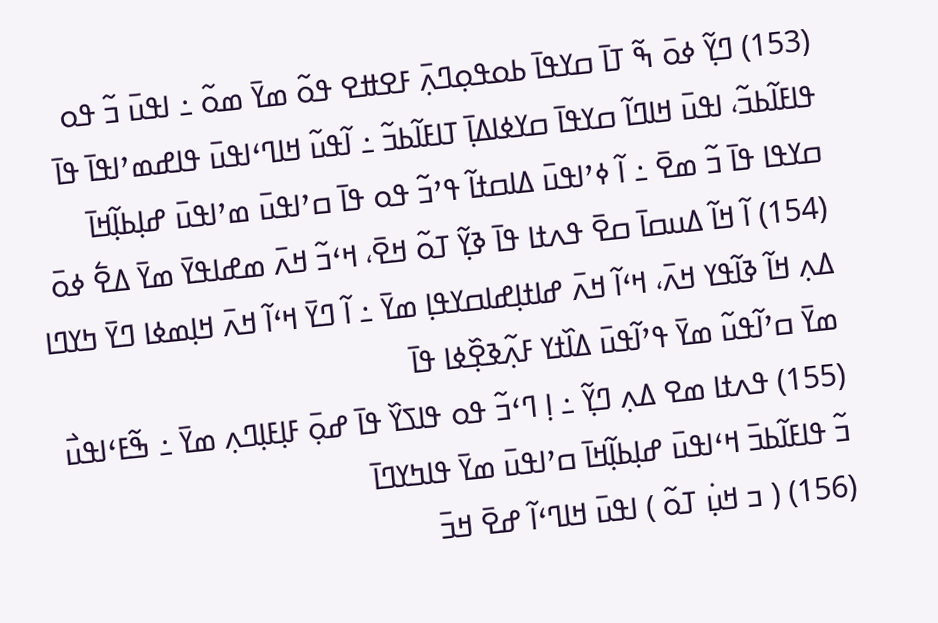(153) ߣߌ߲߬ ߦߋ߫ ߒ߬ ߠߊ߫ ߛߌߟߊ߫ ߕߋߟߋ߲ߣߍ߲߫ ߓߐߚߐ ߟߋ߬ ߘߌ߫ ߘߋ߬ ߸ ߊߟߎ߫ ߏ߬ ߟߋ ߟߊߓߊ߬ߕߏ߬، ߊߟߎ߫ ߞߊߣߊ߬ ߛߌߟߊ߫ ߛߌߦߊߡߊ߲߫ ߠߊߓߊ߬ߕߏ߬ ߸ ߊ߬ߟߎ߬ ߞߊߣߵߊߟߎ߫ ߟߊߝߘߴߊߟߊ߫ ߟߊ߫ ߛߌߟߊ ߟߊ߫ ߏ߬ ߘߐ߫ ߸ ߊ߬ ߦߴߊߟߎ߫ ߡߊߛߙߊ߬ ߟߴߏ߬ ߟߋ ߟߊ߫ ߛߴߊߟߎ߫ ߘߴߊߟߎ߫ ߝߊ߲ߕߊ߲߬ߞߊ߫
(154) ߊ߬ ߞߊ߬ ߡߎߛߊ߫ ߛߐ߫ ߟߍߙߊ ߟߊ߫ ߢߌ߲߬ ߠߋ߬ ߞߐ߫، ߞߵߏ߬ ߞߍ߫ ߘߝߊߟߌ߫ ߘߌ߫ ߡߐ߱ ߦߋ߫ ߡߍ߲ ߞߊ߬ ߢߊ߬ߟߌ ߞߍ߫، ߞߵߊ߬ ߞߍ߫ ߝߊߙߊ߲ߝߊߛߌߟߊ߲ ߘߌ߫ ߸ ߊ߬ ߣߌ߫ ߞߵߊ߬ ߞߍ߫ ߞߊ߲ߘߦߊ ߣߌ߫ ߤߌߣߊ ߘߌ߫ ߛߴߊ߬ߟߎ߬ ߘߌ߫ ߟߴߊ߬ߟߎ߫ ߡߊ߰ߙߌ ߓߍ߲߬ߢߐ߲߰ߦߊ ߟߊ߫
(155) ߟߍߙߊ ߘߐ ߡߍ߲ ߣߌ߲߬ ߸ ߊ߲ ߣߵߏ߬ ߟߋ ߟߊߖߌ߰ ߟߊ߫ ߝߋ߲߫ ߓߊ߲ߓߊ߲ߣߍ߲ ߘߌ߫ ߸ ߒ߬ߓߵߊߟߎ߯ ߏ߬ ߟߊߓߊ߬ߕߏ߫ ߞߵߊߟߎ߫ ߝߊ߲ߕߊ߲߬ߞߊ߫ ߛߴߊߟߎ߫ ߘߌ߫ ߟߊߤߌߣߊ߫
(156) ( ߏ ߞߎ߲߭ ߠߋ߬ ) ߊߟߎ߫ ߞߊߣߵߊ߬ ߝߐ߫ ߞߏ߫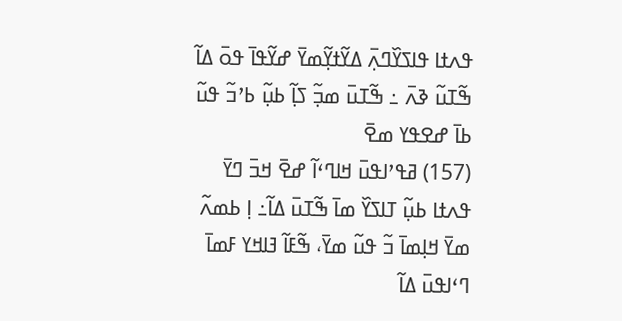ߟߍߙߊ ߟߊߖߌ߰ߣߍ߲߫ ߡߌ߬ߙߌ߲߬ߘߌ߫ ߝߌ߬ߟߊ߫ ߟߋ߫ ߡߊ߬ ߒ߬ߠߎ߬ ߢߍ߫ ߸ ߒ߬ߠߎ߫ ߘߏ߲߬ ߖߊ߲߬ ߕߎ߲߬ ߕߴߏ߬ ߟߎ߬ ߕߊ߫ ߝߐߟߌ ߘߐ߫
(157) ߥߟߴߊߟߎ߫ ߞߊߣߵߊ߬ ߝߐ߫ ߞߏ߫ ߣߌ߫ ߟߍߙߊ ߕߎ߲߬ ߠߊߖߌ߰ ߘߊ߫ ߒ߬ߠߎ߫ ߡߊ߬߸ ߊ߲ ߕߘߍ߬ ߘߌ߫ ߞߊ߲ߘߊ߫ ߏ߬ ߟߎ߬ ߘߌ߫، ߒ߬ߓߊ߬ ߔߊߞߌ ߓߘߊ߫ ߣߵߊߟߎ߫ ߡߊ߬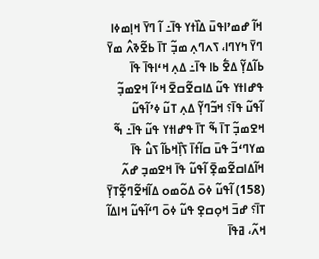ߞߊ߬ ߝߘߴߊߟߎ߫ ߡߊ߰ߙߌ ߟߊ߫߸ ߊ߬ ߣߌ߫ ߞߊ߲ߘߦߊ ߣߌ߫ ߤߌߣߊ، ߖߍߣߍ߲ ߘߏ߲߬ ߠߊ߫ ߕߐ߬ߢߍ߮ ߘߌ߫ ߕߊ߬ߡߌ߲߬ ߡߐ߱ ߕߊ ߟߊ߫߸ ߡߍ߲ ߞߵߊߟߊ߫ ߟߊ߫ ߟߝߊߙߌ ߟߎ߬ ߡߊߛߐ߬ߛߐ߫ ߞߵߊ߬ ߞߐߘߏ߲߬ ߊ߬ߟߎ߬ ߟߊ߫؟ ߞߏ߬ߣߌ߲߬ ߡߍ߲ ߠߎ߬ ߦߴߊ߬ߟߎ߬ ߞߐߘߏ߲߬ ߠߊ߫ ߒ߬ ߠߊ߫ ߟߝߊߙߌ ߟߎ߬ ߟߊ߫߸ ߒ߬ ߘߌߣߵߏ߬ ߟߎ߫ ߛߊ߬ߙߊ߫ ߖߊ߲߰ߞߕߊ߬ ߖߎ߮ ߟߊ߫ ߞߊ߬ߡߊߛߐ߬ߘߐ߲߫ ߊ߬ߟߎ߬ ߟߊ߫ ߞߐߘߏ߲ ߝߍ߬
(158) ߊ߬ߟߎ߬ ߦߋ߫ ߡߋ߬ߘߋ ߡߊ߬ߞߐ߬ߣߐ߲߬ߠߌ߲߫ ߠߊ߫؟ ߝߏ߫ ߞߋ߲ߛߐ߲ ߟߎ߬ ߦߋ߫ ߣߵߊ߬ߟߎ߬ ߞߊߡߊ߬ ߞߍ߬، ߥߟߊ߫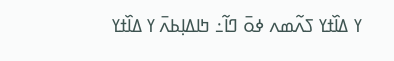ߌ ߡߊ߰ߙߌ ߖߍ߬ߘߍ ߦߋ߫ ߣߊ߬߸ ߤߊߡߊ߲ߕߍ߫ ߌ ߡߊ߰ߙߌ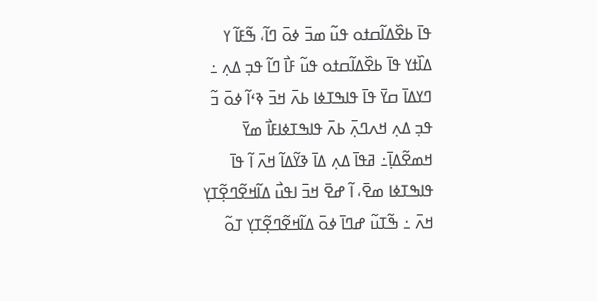ߟߊ߫ ߕߐ߰ߡߊ߬ߛߙߋ ߟߎ߬ ߘߏ߫ ߦߋ߫ ߣߊ߬، ߒ߬ߓߊ߬ ߌ ߡߊ߰ߙߌ ߟߊ߫ ߕߐ߰ߡߊ߬ߛߙߋ ߟߎ߬ ߓߊ߯ ߣߊ߬ ߟߏ߲ ߡߍ߲ ߸ ߣߌߡߊ߫ ߛߌ߫ ߟߊ߫ ߟߊߒߠߦߊ ߕߍ߫ ߞߏ߫ ߢߵߊ߬ ߦߋ߫ ߏ߬ ߟߏ߲ ߡߍ߲ ߞߍߣߍ߲߫ ߕߍ߫ ߟߊߒߠߦߊߓߊ߯ ߘߌ߫ ߞߘߐ߬ߡߊ߲߫߸ ߥߟߊ߫ ߡߍ߲ ߡߊ߫ ߢߌ߬ߡߊ߬ ߞߍ߫ ߊ߬ ߟߊ߫ ߟߊߒߠߦߊ ߘߐ߫، ߊ߬ ߝߐ߫ ߞߏ߫ ߊߟߎ߯ ߡߊ߬ߞߐ߬ߣߐ߲߬ߠߌ߲ ߞߍ߫ ߸ ߒ߬ߠߎ߬ ߝߣߊ߫ ߦߋ߫ ߡߊ߬ߞߐ߬ߣߐ߲߬ߠߌ߲ ߠߋ߬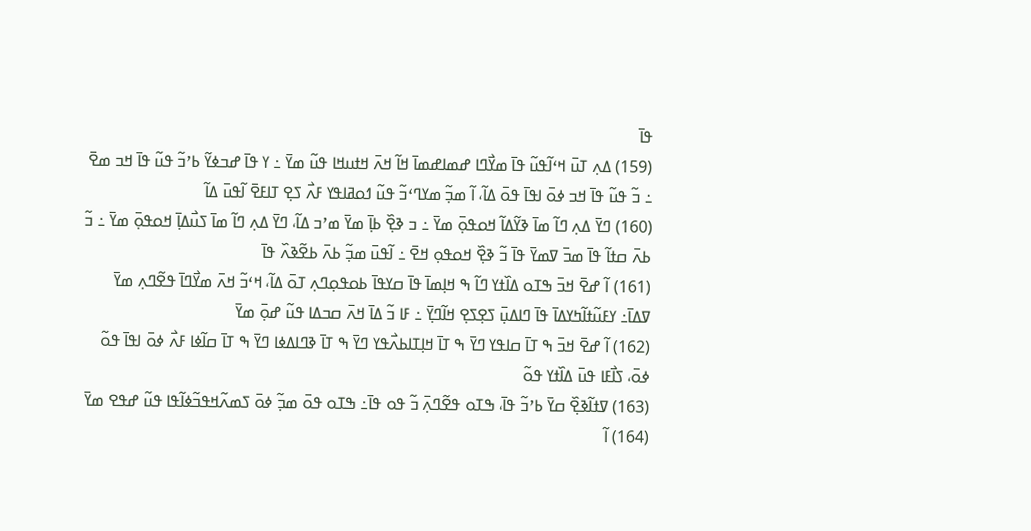ߟߊ߫
(159) ߡߍ߲ ߠߎ߫ ߞߵߊ߬ߟߎ߬ ߟߊ߫ ߘߌ߯ߣߊ ߝߘߊߝߘߊ߫ ߞߊ߬ ߞߍ߫ ߞߙߎߞߊ ߟߎ߬ ߘߌ߫ ߸ ߌ ߟߊ߫ ߝߏߦߌ߬ ߕߴߏ߬ ߟߎ߬ ߟߊ߫ ߞߏ ߘߐ߫ ߸ ߏ߬ ߟߎ߬ ߟߊ߫ ߞߏ ߦߋ߫ ߊߟߊ߫ ߟߋ߫ ߡߊ߬، ߊ߬ ߘߏ߲߬ ߘߌߣߵߏ߬ ߟߎ߬ ߗߋߥߊߟߌ ߓߍ߯ ߖߐ߲ ߠߊߓߐ߫ ߊ߬ߟߎ߫ ߡߊ߬
(160) ߣߌ߫ ߡߍ߲ ߣߊ߬ ߘߊ߫ ߢߌ߬ߡߊ߬ ߞߋߟߋ߲߫ ߘߌ߫ ߸ ߏ ߢߐ߲߰ ߕߊ߲߫ ߘߌ߫ ߘߴߏ ߡߊ߬، ߣߌ߫ ߡߍ߲ ߣߊ߬ ߘߊ߫ ߖߎ߯ߡߊ߲߫ ߞߋߟߋ߲߫ ߘߌ߫ ߸ ߏ߬ ߕߍ߫ ߛߙߊ߬ ߟߊ߫ ߘߏ߫ ߜߘߌ߫ ߟߊ߫ ߏ߬ ߢߐ߲߰ ߞߋߟߋ߲ ߞߐ߫ ߸ ߊ߬ߟߎ߫ ߘߏ߲߬ ߕߍ߫ ߕߐ߬ߢߍ߰ ߟߊ߫
(161) ߊ߬ ߝߐ߫ ߞߏ߫ ߒߠߋ ߡߊ߰ߙߌ ߣߊ߬ ߒ ߞߊ߲ߘߊ߫ ߟߊ߫ ߛߌߟߊ߫ ߕߋߟߋ߲ߣߍ߲ ߠߋ߫ ߡߊ߬، ߞߵߏ߬ ߞߍ߫ ߘߌ߯ߣߊ߫ ߟߐ߬ߣߍ߲ ߘߌ߫ ߜߡߊ߫߸ ߌߓߎ߬ߙߊ߬ߤߌߡߊ߫ ߟߊ߫ ߣߊߡߎ߲߫ ߖߐ߲ߖߐ߲ ߞߊ߬ߣߌ߲߫ ߸ ߓߊ ߏ߬ ߡߊ߫ ߞߍ߫ ߛߏߡߊ ߟߎ߬ ߝߋ߲߫ ߘߌ߫
(162) ߊ߬ ߝߐ߫ ߞߏ߫ ߒ ߠߊ߫ ߛߊߟߌ ߣߌ߫ ߒ ߠߊ߫ ߞߊ߲ߠߊߕߍ߯ߟߌ ߣߌ߫ ߒ ߠߊ߫ ߢߣߊߡߦߊ ߣߌ߫ ߒ ߠߊ߫ ߛߊ߬ߦߊ ߓߍ߯ ߦߋ߫ ߊߟߊ߫ ߟߋ߬ ߦߋ߫، ߖߊ߯ߓߊ ߟߎ߫ ߡߊ߰ߙߌ ߟߋ߬
(163) ߜߙߊ߬ߢߐ߲߰ ߛߌ߫ ߕߴߏ߬ ߟߊ߫، ߒߠߋ ߟߐ߬ߣߍ߲߫ ߏ߬ ߟߋ ߟߊ߫߸ ߒߠߋ ߟߋ߫ ߘߏ߲߬ ߦߋ߫ ߖߘߍ߬ߞߟߏ߬ߦߊ߬ߟߊ ߟߎ߬ ߝߟߐ ߘߌ߫
(164) ߊ߬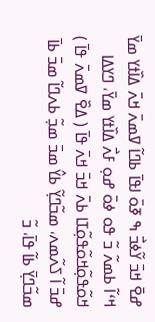ߝߐ߫ ߞߏ߫ ߌ߬ߦߏ߯ ߒ ߧߋ߫ ߊߟߊ߫ ߕߣߊ߬ ߜߘߍ߫ ߞߍ߫ ߡߊ߰ߙߌ ߘߌ߫ ߞߵߊ߬ ߕߘߍ߬ ߏ߬ ߟߋ ߦߋ߫ ߝߋ߲ ߓߍ߯ ߡߊ߰ߙߌ ߘߌ߫، ߣߌߡߊ ߞߋ߬ߟߋ߲߬ߞߋ߬ߟߋ߲߬ߠߊ ߕߍ߫ ߞߏ߫ ߞߍ߫ ߟߊ߫ ( ߡߐ߰ ߜߘߍ߫ ߟߊ߫ ) ߝߏ߫ ߊ߬ ߖߍ߬ߘߍ، ߘߏ߬ߣߌ߲߬ ߕߌ߮ ߘߏ߫ ߘߏ߲߬ ߕߍߣߊ߬ ߘߏ߫ ߕߊ߫ ߘߏ߬ߣߌ߲߫ ߕߊ߬ ߟߊ߫، ߏ߬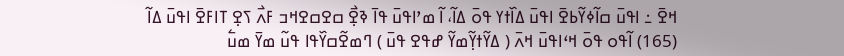ߞߐ߫ ߸ ߊߟߎ߫ ߛߊ߬ߦߌ߬ߕߐ߫ ߊߟߎ߫ ߡߊ߰ߙߌ ߟߋ߫ ߡߊ߬، ߊ߬ ߘߴߊߟߎ߫ ߟߊ߫ ߢߐ߲߯ ߛߐߛߐߞߏ ߓߍ߯ ߖߐ߲ ߠߊߓߐ߫ ߊߟߎ߫ ߡߊ߬
(165) ߊ߬ߟߋ ߟߋ߫ ߞߵߊߟߎ߫ ߞߍ߫ ( ߡߌ߬ߙߌ߲߬ߘߌ߬ ߝߟߐ ߟߎ߫ ) ߣߘߐ߬ߛߌ߰ߟߊ ߟߎ߬ ߘߌ߫ ߘߎ߱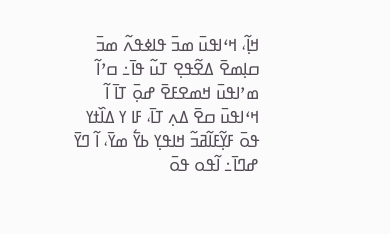ߞߊ߲߬، ߞߵߊߟߎ߫ ߘߏ߫ ߟߊߦߟߍ߬ ߘߏ߫ ߛߊ߲ߘߐ߫ ߡߐ߬ߟߐ߲ ߠߎ߬ ߟߊ߫߸ ߛߴߊ߬ ߘߴߊߟߎ߫ ߞߘߐߓߐ߫ ߝߋ߲߫ ߠߊ߫ ߊ߬ ߞߵߊߟߎ߫ ߛߐ߫ ߡߍ߲ ߠߊ߫، ߓߊ ߌ ߡߊ߰ߙߌ ߟߋ߫ ߓߌ߲߬ߓߊ߬ߥߏ߬ ߞߊߟߌ߲ ߕߌ߱ ߘߌ߫، ߊ߬ ߣߌ߫ ߝߣߊ߫߸ ߊ߬ߟߋ ߟߋ߫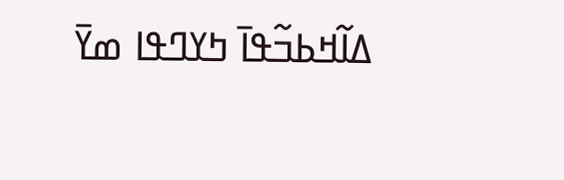ߡߊ߬ߞߕߏ߬ߟߊ߫ ߤߌߣߟߊ ߘߌ߫